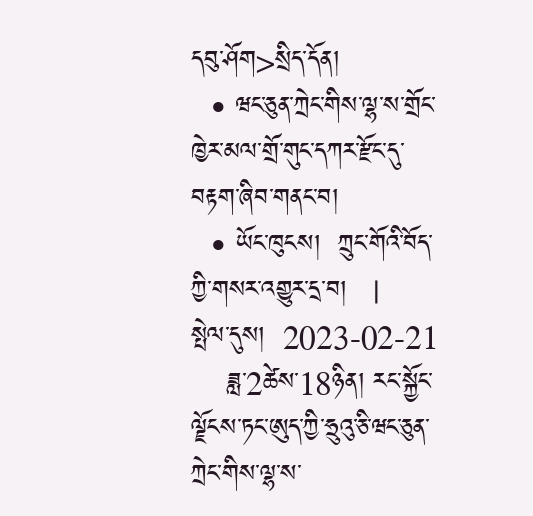དབུ་ཤོག>སྲིད་དོན།
  • ཝང་ཅུན་ཀྲེང་གིས་ལྷ་ས་གྲོང་ཁྱེར་མལ་གྲོ་གུང་དཀར་རྫོང་དུ་བརྟག་ཞིབ་གནང་བ།
  • ཡོང་ཁུངས།  ཀྲུང་གོའི་བོད་ཀྱི་གསར་འགྱུར་དྲ་བ།   |     སྤེལ་དུས།  2023-02-21
    ཟླ་2ཚེས་18ཉིན། རང་སྐྱོང་ལྗོངས་ཏང་ཨུད་ཀྱི་ཧྲུའུ་ཅི་ཝང་ཅུན་ཀྲེང་གིས་ལྷ་ས་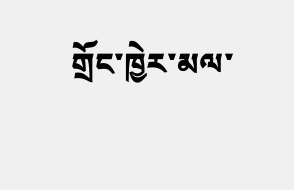གྲོང་ཁྱེར་མལ་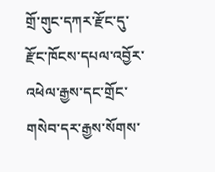གྲོ་གུང་དཀར་རྫོང་དུ་རྫོང་ཁོངས་དཔལ་འབྱོར་འཕེལ་རྒྱས་དང་གྲོང་གསེབ་དར་རྒྱས་སོགས་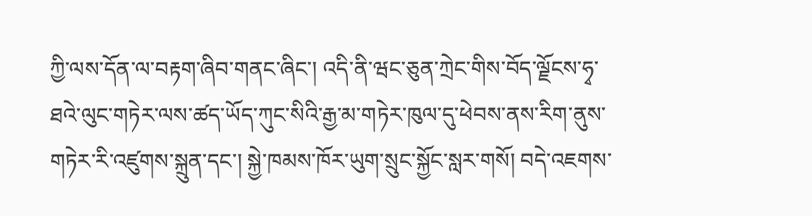ཀྱི་ལས་དོན་ལ་བརྟག་ཞིབ་གནང་ཞིང་། འདི་ནི་ཝང་ཅུན་ཀྲེང་གིས་བོད་ལྗོངས་ཧྭ་ཐའེ་ལུང་གཏེར་ལས་ཚད་ཡོད་ཀུང་སིའི་རྒྱ་མ་གཏེར་ཁུལ་དུ་ཕེབས་ནས་རིག་ནུས་གཏེར་རི་འཛུགས་སྐྲུན་དང་། སྐྱེ་ཁམས་ཁོར་ཡུག་སྲུང་སྐྱོང་སླར་གསོ། བདེ་འཇགས་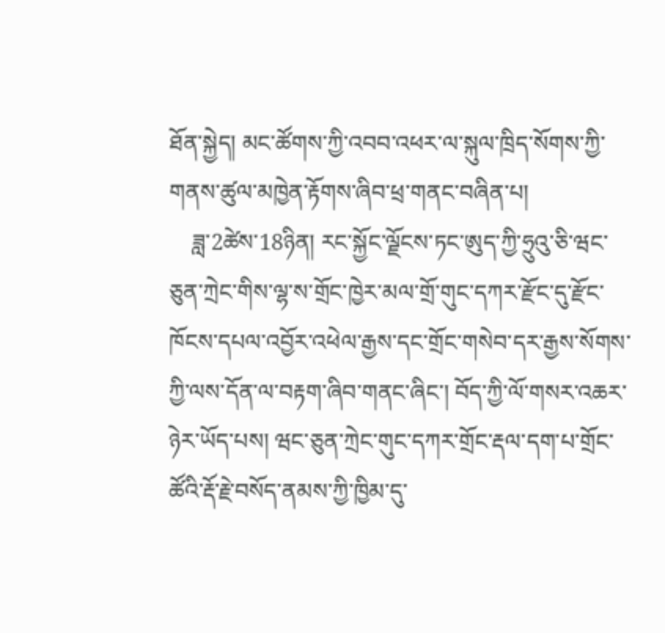ཐོན་སྐྱེད། མང་ཚོགས་ཀྱི་འབབ་འཕར་ལ་སྐུལ་ཁྲིད་སོགས་ཀྱི་གནས་ཚུལ་མཁྱེན་རྟོགས་ཞིབ་ཕྲ་གནང་བཞིན་པ།
    ཟླ་2ཚེས་18ཉིན། རང་སྐྱོང་ལྗོངས་ཏང་ཨུད་ཀྱི་ཧྲུའུ་ཅི་ཝང་ཅུན་ཀྲེང་གིས་ལྷ་ས་གྲོང་ཁྱེར་མལ་གྲོ་གུང་དཀར་རྫོང་དུ་རྫོང་ཁོངས་དཔལ་འབྱོར་འཕེལ་རྒྱས་དང་གྲོང་གསེབ་དར་རྒྱས་སོགས་ཀྱི་ལས་དོན་ལ་བརྟག་ཞིབ་གནང་ཞིང་། བོད་ཀྱི་ལོ་གསར་འཆར་ཉེར་ཡོད་པས། ཝང་ཅུན་ཀྲེང་གུང་དཀར་གྲོང་རྡལ་དག་པ་གྲོང་ཚོའི་རྡོ་རྗེ་བསོད་ནམས་ཀྱི་ཁྱིམ་དུ་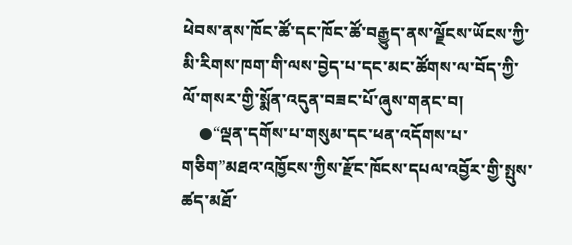ཕེབས་ནས་ཁོང་ཚོ་དང་ཁོང་ཚོ་བརྒྱུད་ནས་ལྗོངས་ཡོངས་ཀྱི་མི་རིགས་ཁག་གི་ལས་བྱེད་པ་དང་མང་ཚོགས་ལ་བོད་ཀྱི་ལོ་གསར་གྱི་སྨོན་འདུན་བཟང་པོ་ཞུས་གནང་བ།
    ●“ལྡན་དགོས་པ་གསུམ་དང་ཕན་འདོགས་པ་གཅིག”མཐའ་འཁྱོངས་ཀྱིས་རྫོང་ཁོངས་དཔལ་འབྱོར་གྱི་སྤུས་ཚད་མཐོ་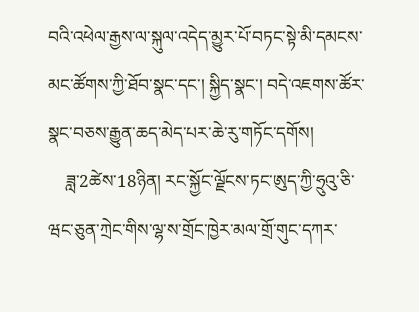བའི་འཕེལ་རྒྱས་ལ་སྐུལ་འདེད་མྱུར་པོ་བཏང་སྟེ་མི་དམངས་མང་ཚོགས་ཀྱི་ཐོབ་སྣང་དང་། སྐྱིད་སྣང་། བདེ་འཇགས་ཚོར་སྣང་བཅས་རྒྱུན་ཆད་མེད་པར་ཆེ་རུ་གཏོང་དགོས།
    ཟླ་2ཚེས་18ཉིན། རང་སྐྱོང་ལྗོངས་ཏང་ཨུད་ཀྱི་ཧྲུའུ་ཅི་ཝང་ཅུན་ཀྲེང་གིས་ལྷ་ས་གྲོང་ཁྱེར་མལ་གྲོ་གུང་དཀར་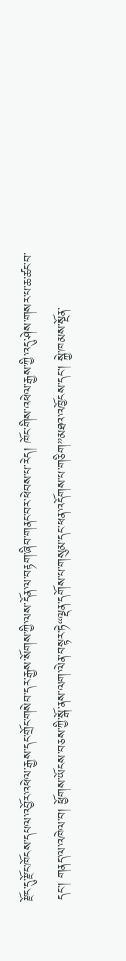རྫོང་དུ་རྫོང་ཁོངས་དཔལ་འབྱོར་འཕེལ་རྒྱས་དང་གྲོང་གསེབ་དར་རྒྱས་སོགས་ཀྱི་ལས་དོན་ལ་བརྟག་ཞིབ་གནང་བར་ཕེབས་པ་རེད། ཁོང་གིས་འཕེལ་རྒྱས་ཀྱི་འདུ་ཤེས་གསར་པ་ཆ་ཚང་བ་དང་། གནད་ལ་འཁེལ་བ། ཕྱོགས་ཡོངས་བཅས་ཀྱི་སྒོ་ནས་ལག་ལེན་བསྟར་ཏེ“ལྡན་དགོས་པ་གསུམ་དང་ཕན་འདོགས་པ་གཅིག”མཐའ་འཁྱོངས་དང་། སྐྱེ་ཁམས་སྔོན་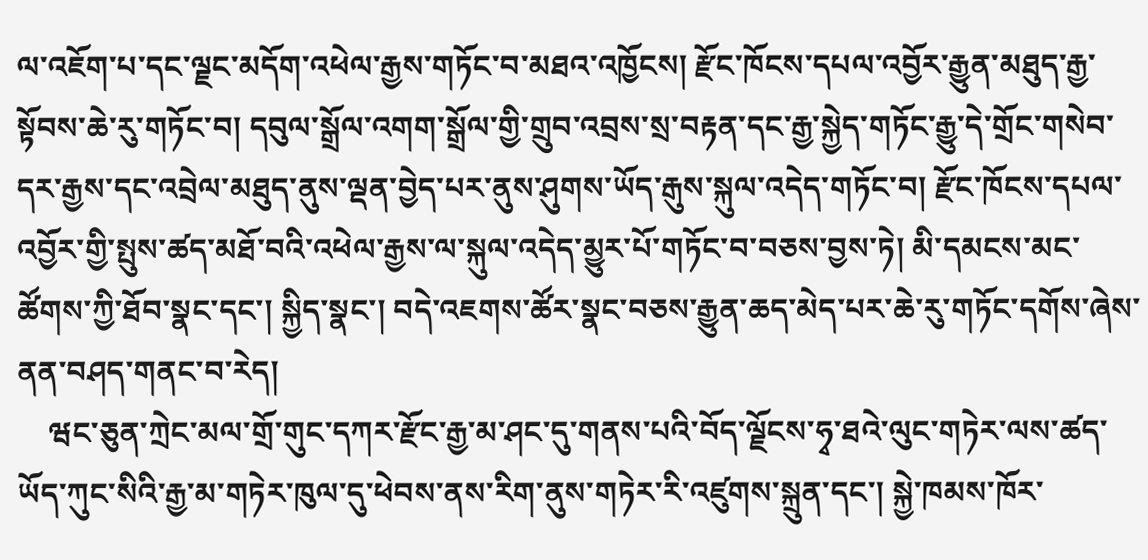ལ་འཇོག་པ་དང་ལྗང་མདོག་འཕེལ་རྒྱས་གཏོང་བ་མཐའ་འཁྱོངས། རྫོང་ཁོངས་དཔལ་འབྱོར་རྒྱུན་མཐུད་རྒྱ་སྟོབས་ཆེ་རུ་གཏོང་བ། དབུལ་སྒྲོལ་འགག་སྒྲོལ་གྱི་གྲུབ་འབྲས་སྲ་བརྟན་དང་རྒྱ་སྐྱེད་གཏོང་རྒྱུ་དེ་གྲོང་གསེབ་དར་རྒྱས་དང་འབྲེལ་མཐུད་ནུས་ལྡན་བྱེད་པར་ནུས་ཤུགས་ཡོད་རྒུས་སྐུལ་འདེད་གཏོང་བ། རྫོང་ཁོངས་དཔལ་འབྱོར་གྱི་སྤུས་ཚད་མཐོ་བའི་འཕེལ་རྒྱས་ལ་སྐུལ་འདེད་མྱུར་པོ་གཏོང་བ་བཅས་བྱས་ཏེ། མི་དམངས་མང་ཚོགས་ཀྱི་ཐོབ་སྣང་དང་། སྐྱིད་སྣང་། བདེ་འཇགས་ཚོར་སྣང་བཅས་རྒྱུན་ཆད་མེད་པར་ཆེ་རུ་གཏོང་དགོས་ཞེས་ནན་བཤད་གནང་བ་རེད།
    ཝང་ཅུན་ཀྲེང་མལ་གྲོ་གུང་དཀར་རྫོང་རྒྱ་མ་ཤང་དུ་གནས་པའི་བོད་ལྗོངས་ཧྭ་ཐའེ་ལུང་གཏེར་ལས་ཚད་ཡོད་ཀུང་སིའི་རྒྱ་མ་གཏེར་ཁུལ་དུ་ཕེབས་ནས་རིག་ནུས་གཏེར་རི་འཛུགས་སྐྲུན་དང་། སྐྱེ་ཁམས་ཁོར་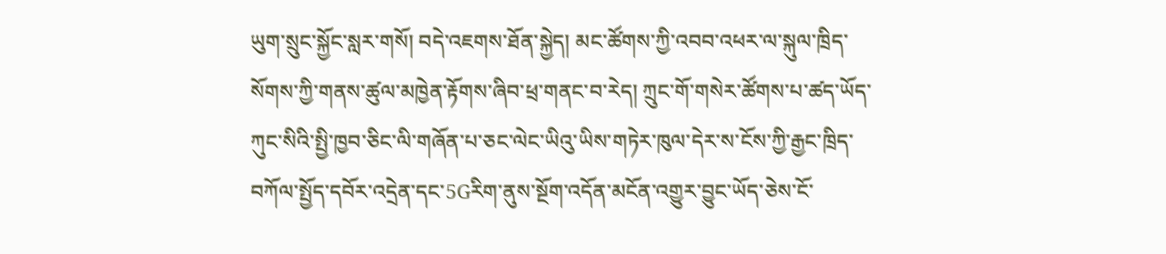ཡུག་སྲུང་སྐྱོང་སླར་གསོ། བདེ་འཇགས་ཐོན་སྐྱེད། མང་ཚོགས་ཀྱི་འབབ་འཕར་ལ་སྐུལ་ཁྲིད་སོགས་ཀྱི་གནས་ཚུལ་མཁྱེན་རྟོགས་ཞིབ་ཕྲ་གནང་བ་རེད། ཀྲུང་གོ་གསེར་ཚོགས་པ་ཚད་ཡོད་ཀུང་སིའི་སྤྱི་ཁྱབ་ཅིང་ལི་གཞོན་པ་ཅང་ལེང་ཡིའུ་ཡིས་གཏེར་ཁུལ་དེར་ས་ངོས་ཀྱི་རྒྱང་ཁྲིད་བཀོལ་སྤྱོད་དབོར་འདྲེན་དང་5Gརིག་ནུས་སྔོག་འདོན་མངོན་འགྱུར་བྱུང་ཡོད་ཅེས་ངོ་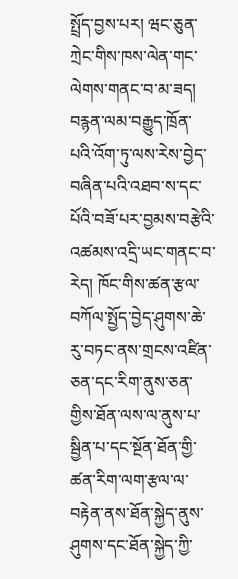སྤྲོད་བྱས་པར། ཝང་ཅུན་ཀྲེང་གིས་ཁས་ལེན་གང་ལེགས་གནང་བ་མ་ཟད། བརྙན་ལམ་བརྒྱུད་ཁྲོན་པའི་འོག་ཏུ་ལས་རེས་བྱེད་བཞིན་པའི་འཐབ་ས་དང་པོའི་བཟོ་པར་བྱམས་བརྩེའི་འཚམས་འདྲི་ཡང་གནང་བ་རེད། ཁོང་གིས་ཚན་རྩལ་བཀོལ་སྤྱོད་བྱེད་ཤུགས་ཆེ་རུ་བཏང་ནས་གྲངས་འཛིན་ཅན་དང་རིག་ནུས་ཅན་གྱིས་ཐོན་ལས་ལ་ནུས་པ་སྦྱིན་པ་དང་སྔོན་ཐོན་གྱི་ཚན་རིག་ལག་རྩལ་ལ་བརྟེན་ནས་ཐོན་སྐྱེད་ནུས་ཤུགས་དང་ཐོན་སྐྱེད་ཀྱི་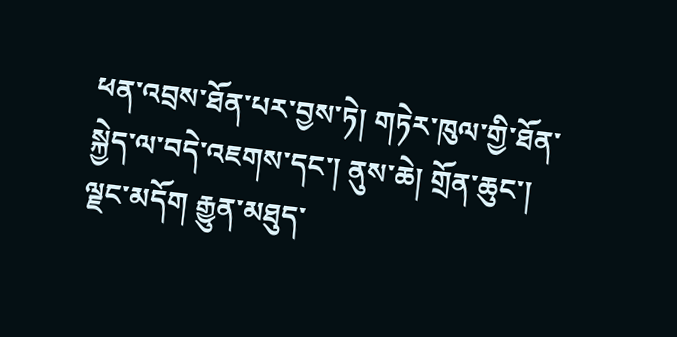ཕན་འབྲས་ཐོན་པར་བྱས་ཏེ། གཏེར་ཁུལ་གྱི་ཐོན་སྐྱེད་ལ་བདེ་འཇགས་དང་། ནུས་ཆེ། གྲོན་ཆུང་། ལྗང་མདོག རྒྱུན་མཐུད་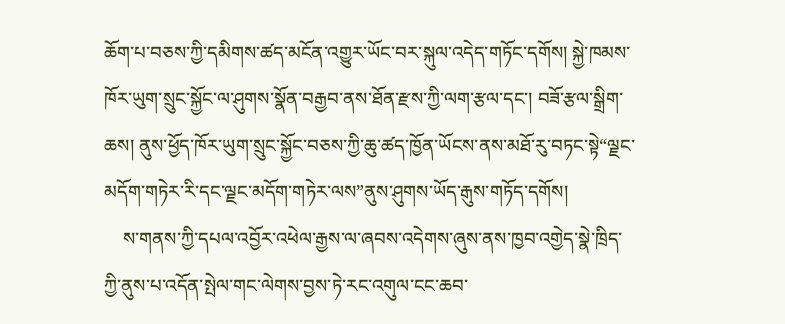ཆོག་པ་བཅས་ཀྱི་དམིགས་ཚད་མངོན་འགྱུར་ཡོང་བར་སྐུལ་འདེད་གཏོང་དགོས། སྐྱེ་ཁམས་ཁོར་ཡུག་སྲུང་སྐྱོང་ལ་ཤུགས་སྣོན་བརྒྱབ་ནས་ཐོན་རྫས་ཀྱི་ལག་རྩལ་དང་། བཟོ་རྩལ་སྒྲིག་ཆས། ནུས་ཕྱོད་ཁོར་ཡུག་སྲུང་སྐྱོང་བཅས་ཀྱི་ཆུ་ཚད་ཁྱོན་ཡོངས་ནས་མཐོ་རུ་བཏང་སྟེ“ལྗང་མདོག་གཏེར་རི་དང་ལྗང་མདོག་གཏེར་ལས”ནུས་ཤུགས་ཡོད་རྒུས་གཏོད་དགོས།
    ས་གནས་ཀྱི་དཔལ་འབྱོར་འཕེལ་རྒྱས་ལ་ཞབས་འདེགས་ཞུས་ནས་ཁྱབ་འགྱེད་སྣེ་ཁྲིད་ཀྱི་ནུས་པ་འདོན་སྤེལ་གང་ལེགས་བྱས་ཏེ་རང་འགུལ་ངང་ཆབ་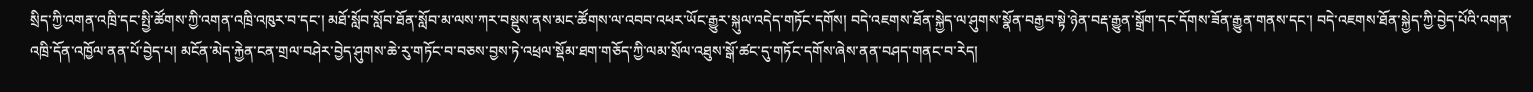སྲིད་ཀྱི་འགན་འཁྲི་དང་སྤྱི་ཚོགས་ཀྱི་འགན་འཁྲི་འཁུར་བ་དང་། མཐོ་སློབ་སློབ་ཐོན་སློབ་མ་ལས་ཀར་བསྡུས་ནས་མང་ཚོགས་ལ་འབབ་འཕར་ཡོང་རྒྱུར་སྐུལ་འདེད་གཏོང་དགོས། བདེ་འཇགས་ཐོན་སྐྱེད་ལ་ཤུགས་སྣོན་བརྒྱབ་སྟེ་ཉེན་བརྡ་རྒྱུན་སྒྲོག་དང་དོགས་ཟོན་རྒྱུན་གནས་དང་། བདེ་འཇགས་ཐོན་སྐྱེད་ཀྱི་བྱེད་པོའི་འགན་འཁྲི་དོན་འཁྱོལ་ནན་པོ་བྱེད་པ། མངོན་མེད་རྐྱེན་ངན་གྲལ་བཤེར་བྱེད་ཤུགས་ཆེ་རུ་གཏོང་བ་བཅས་བྱས་ཏེ་འཕྲལ་སྡོམ་ཐག་གཅོད་ཀྱི་ལམ་སྲོལ་འཐུས་སྒོ་ཚང་དུ་གཏོང་དགོས་ཞེས་ནན་བཤད་གནང་བ་རེད།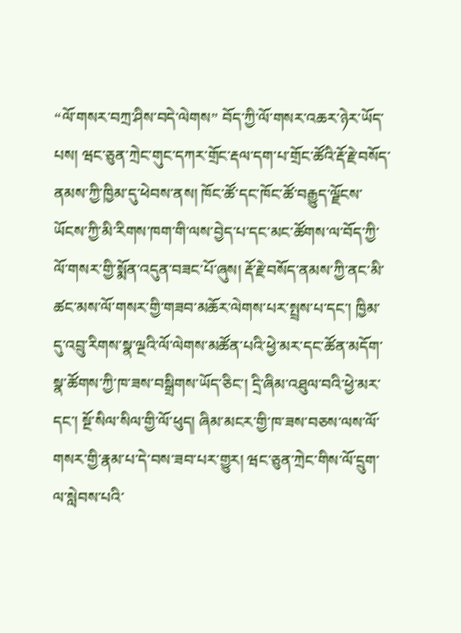“ལོ་གསར་བཀྲ་ཤིས་བདེ་ལེགས” བོད་ཀྱི་ལོ་གསར་འཆར་ཉེར་ཡོད་པས། ཝང་ཅུན་ཀྲེང་གུང་དཀར་གྲོང་རྡལ་དག་པ་གྲོང་ཚོའི་རྡོ་རྗེ་བསོད་ནམས་ཀྱི་ཁྱིམ་དུ་ཕེབས་ནས། ཁོང་ཚོ་དང་ཁོང་ཚོ་བརྒྱུད་ལྗོངས་ཡོངས་ཀྱི་མི་རིགས་ཁག་གི་ལས་བྱེད་པ་དང་མང་ཚོགས་ལ་བོད་ཀྱི་ལོ་གསར་གྱི་སྨོན་འདུན་བཟང་པོ་ཞུས། རྡོ་རྗེ་བསོད་ནམས་ཀྱི་ནང་མི་ཚང་མས་ལོ་གསར་གྱི་གཟབ་མཆོར་ལེགས་པར་སྤྲས་པ་དང་། ཁྱིམ་དུ་འབྲུ་རིགས་སྣ་ལྔའི་ལོ་ལེགས་མཚོན་པའི་ཕྱེ་མར་དང་ཚོན་མདོག་སྣ་ཚོགས་ཀྱི་ཁ་ཟས་བསྒྲིགས་ཡོད་ཅིང་། དྲི་ཞིམ་འཐུལ་བའི་ཕྱེ་མར་དང་། སྔོ་སིལ་སིལ་གྱི་ལོ་ཕུད། ཞིམ་མངར་གྱི་ཁ་ཟས་བཅས་ལས་ལོ་གསར་གྱི་རྣམ་པ་དེ་བས་ཟབ་པར་གྱུར། ཝང་ཅུན་ཀྲེང་གིས་ལོ་དྲུག་ལ་སླེབས་པའི་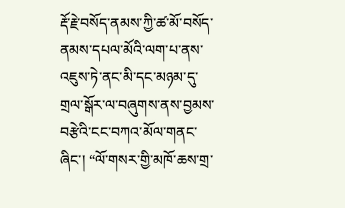རྡོ་རྗེ་བསོད་ནམས་ཀྱི་ཚ་མོ་བསོད་ནམས་དཔལ་མོའི་ལག་པ་ནས་འཇུས་ཏེ་ནང་མི་དང་མཉམ་དུ་གྲལ་སྒོར་ལ་བཞུགས་ནས་བྱམས་བརྩེའི་ངང་བཀའ་མོལ་གནང་ཞིང་། “ལོ་གསར་གྱི་མཁོ་ཆས་གྲ་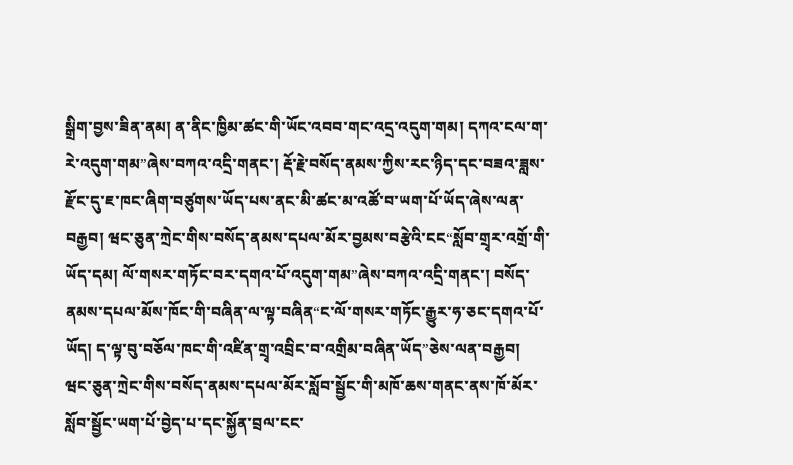སྒྲིག་བྱས་ཟིན་ནམ། ན་ནིང་ཁྱིམ་ཚང་གི་ཡོང་འབབ་གང་འདྲ་འདུག་གམ། དཀའ་ངལ་ག་རེ་འདུག་གམ”ཞེས་བཀའ་འདྲི་གནང་། རྡོ་རྗེ་བསོད་ནམས་ཀྱིས་རང་ཉིད་དང་བཟའ་ཟླས་རྫོང་དུ་ཇ་ཁང་ཞིག་བཙུགས་ཡོད་པས་ནང་མི་ཚང་མ་འཚོ་བ་ཡག་པོ་ཡོད་ཞེས་ལན་བརྒྱབ། ཝང་ཅུན་ཀྲེང་གིས་བསོད་ནམས་དཔལ་མོར་བྱམས་བརྩེའི་ངང“སློབ་གྲྭར་འགྲོ་གི་ཡོད་དམ། ལོ་གསར་གཏོང་བར་དགའ་པོ་འདུག་གམ”ཞེས་བཀའ་འདྲི་གནང་། བསོད་ནམས་དཔལ་མོས་ཁོང་གི་བཞིན་ལ་ལྟ་བཞིན“ང་ལོ་གསར་གཏོང་རྒྱུར་ཧ་ཅང་དགའ་པོ་ཡོད། ད་ལྟ་བུ་བཅོལ་ཁང་གི་འཛིན་གྲྭ་འབྲིང་བ་འགྲིམ་བཞིན་ཡོད”ཅེས་ལན་བརྒྱབ། ཝང་ཅུན་ཀྲེང་གིས་བསོད་ནམས་དཔལ་མོར་སློབ་སྦྱོང་གི་མཁོ་ཆས་གནང་ནས་ཁོ་མོར་སློབ་སྦྱོང་ཡག་པོ་བྱེད་པ་དང་སྐྱོན་བྲལ་ངང་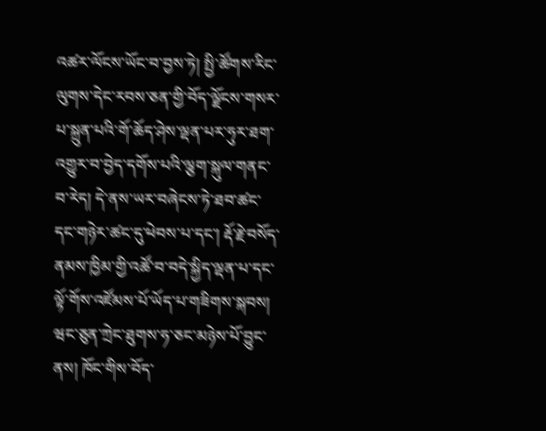འཚར་ལོངས་ཡོང་བ་བྱས་ཏེ། སྤྱི་ཚོགས་རིང་ལུགས་དེང་རབས་ཅན་གྱི་བོད་ལྗོངས་གསར་པ་སྐྲུན་པའི་གོ་ཆོད་ཤེས་ལྡན་པར་ཧུར་ཐག་འགྱུར་བ་བྱེད་དགོས་པའི་ལྕག་སྐུལ་གནང་བ་རེད། དེ་ནས་ཡར་བཞེངས་ཏེ་ཐབ་ཚང་དང་གཉེར་ཚང་དུ་ཕེབས་པ་དང་། རྡོ་རྗེ་བསོད་ནམས་ཁྱིམ་གྱི་འཚོ་བ་བདེ་སྐྱིད་ལྡན་པ་དང་ལྟོ་གོས་འཛོམས་པོ་ཡོད་པ་གཟིགས་སྐབས། ཝང་ཅུན་ཀྲེང་ཐུགས་ཧ་ཅང་མཉེས་པོ་བྱུང་ནས། ཁོང་གིས་བོད་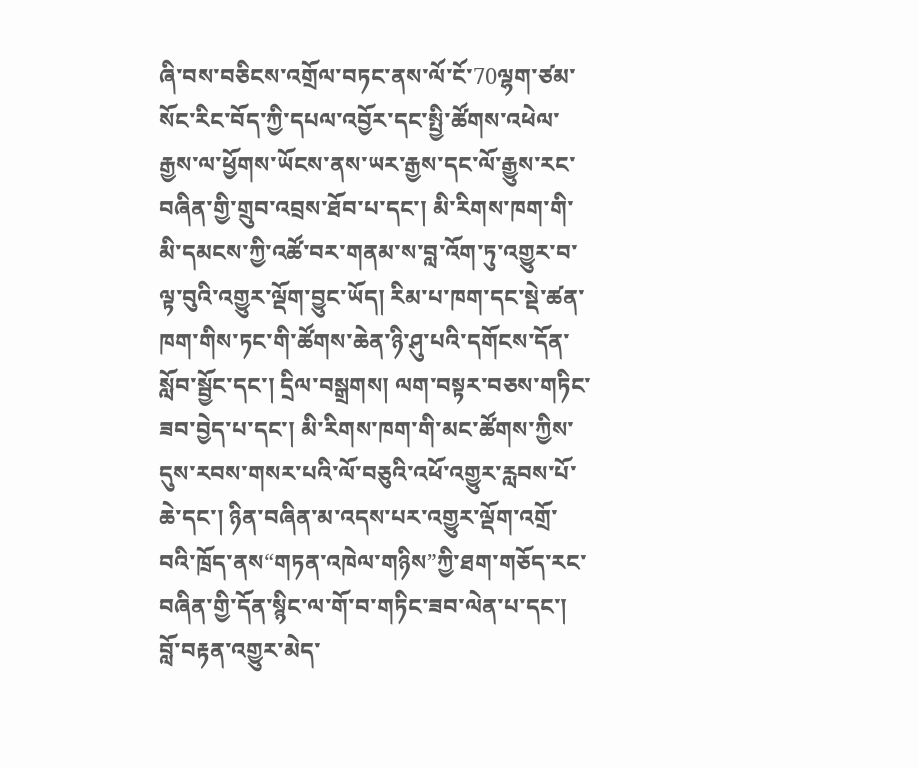ཞི་བས་བཅིངས་འགྲོལ་བཏང་ནས་ལོ་ངོ་70ལྷག་ཙམ་སོང་རིང་བོད་ཀྱི་དཔལ་འབྱོར་དང་སྤྱི་ཚོགས་འཕེལ་རྒྱས་ལ་ཕྱོགས་ཡོངས་ནས་ཡར་རྒྱས་དང་ལོ་རྒྱུས་རང་བཞིན་གྱི་གྲུབ་འབྲས་ཐོབ་པ་དང་། མི་རིགས་ཁག་གི་མི་དམངས་ཀྱི་འཚོ་བར་གནམ་ས་བླ་འོག་ཏུ་འགྱུར་བ་ལྟ་བུའི་འགྱུར་ལྡོག་བྱུང་ཡོད། རིམ་པ་ཁག་དང་སྡེ་ཚན་ཁག་གིས་ཏང་གི་ཚོགས་ཆེན་ཉི་ཤུ་པའི་དགོངས་དོན་སློབ་སྦྱོང་དང་། དྲིལ་བསྒྲགས། ལག་བསྟར་བཅས་གཏིང་ཟབ་བྱེད་པ་དང་། མི་རིགས་ཁག་གི་མང་ཚོགས་ཀྱིས་དུས་རབས་གསར་པའི་ལོ་བཅུའི་འཕོ་འགྱུར་རླབས་པོ་ཆེ་དང་། ཉིན་བཞིན་མ་འདས་པར་འགྱུར་ལྡོག་འགྲོ་བའི་ཁྲོད་ནས“གཏན་འཁེལ་གཉིས”ཀྱི་ཐག་གཅོད་རང་བཞིན་གྱི་དོན་སྙིང་ལ་གོ་བ་གཏིང་ཟབ་ལེན་པ་དང་། བློ་བརྟན་འགྱུར་མེད་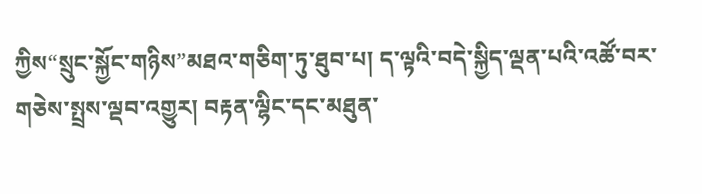ཀྱིས“སྲུང་སྐྱོང་གཉིས”མཐའ་གཅིག་ཏུ་ཐུབ་པ། ད་ལྟའི་བདེ་སྐྱིད་ལྡན་པའི་འཚོ་བར་གཅེས་སྤྲས་ལྡབ་འགྱུར། བརྟན་ལྷིང་དང་མཐུན་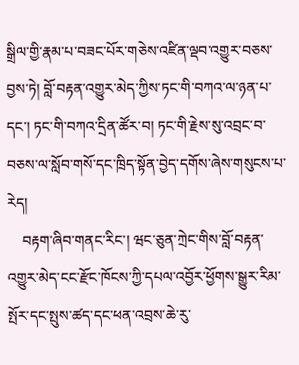སྒྲིལ་གྱི་རྣམ་པ་བཟང་པོར་གཅེས་འཛིན་ལྡབ་འགྱུར་བཅས་བྱས་ཏེ། བློ་བརྟན་འགྱུར་མེད་ཀྱིས་ཏང་གི་བཀའ་ལ་ཉན་པ་དང་། ཏང་གི་བཀའ་དྲིན་ཚོར་བ། ཏང་གི་རྗེས་སུ་འབྲང་བ་བཅས་ལ་སློབ་གསོ་དང་ཁྲིད་སྟོན་བྱེད་དགོས་ཞེས་གསུངས་པ་རེད།
    བརྟག་ཞིབ་གནང་རིང་། ཝང་ཅུན་ཀྲེང་གིས་བློ་བརྟན་འགྱུར་མེད་ངང་རྫོང་ཁོངས་ཀྱི་དཔལ་འབྱོར་ཕྱོགས་སྒྱུར་རིམ་སྤོར་དང་སྤུས་ཚད་དང་ཕན་འབྲས་ཆེ་རུ་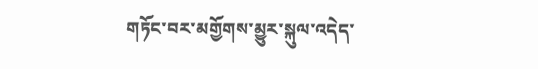གཏོང་བར་མགྱོགས་མྱུར་སྐུལ་འདེད་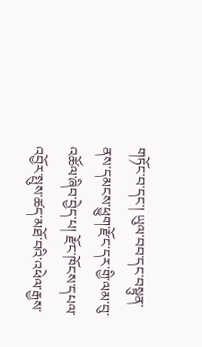གཏོང་བ་དང་། ཡུལ་བབ་དང་བསྟུན་ནས་དམངས་ཕྱུག་རྫོང་དར་གྱི་ལམ་བུ་འཚོལ་ཞིབ་བྱེད་པ། རྫོང་ཁོངས་དཔལ་འབྱོར་སྤུས་ཚད་མཐོ་བའི་འཕེལ་རྒྱས་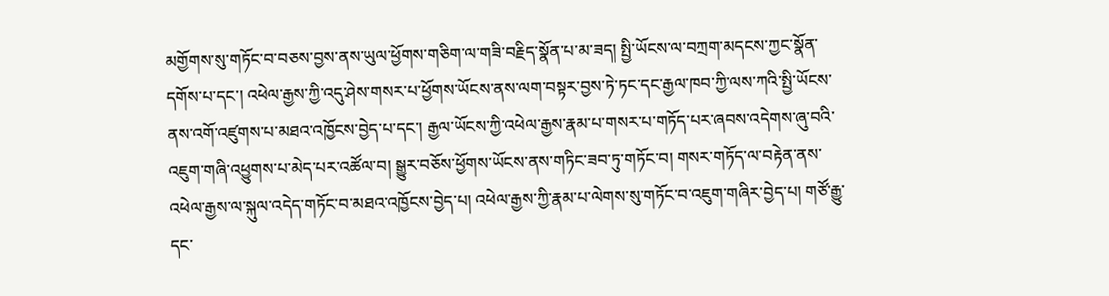མགྱོགས་སུ་གཏོང་བ་བཅས་བྱས་ནས་ཡུལ་ཕྱོགས་གཅིག་ལ་གཟི་བརྗིད་སྣོན་པ་མ་ཟད། སྤྱི་ཡོངས་ལ་བཀྲག་མདངས་ཀྱང་སྣོན་དགོས་པ་དང་། འཕེལ་རྒྱས་ཀྱི་འདུ་ཤེས་གསར་པ་ཕྱོགས་ཡོངས་ནས་ལག་བསྟར་བྱས་ཏེ་ཏང་དང་རྒྱལ་ཁབ་ཀྱི་ལས་ཀའི་སྤྱི་ཡོངས་ནས་འགོ་འཛུགས་པ་མཐའ་འཁྱོངས་བྱེད་པ་དང་། རྒྱལ་ཡོངས་ཀྱི་འཕེལ་རྒྱས་རྣམ་པ་གསར་པ་གཏོད་པར་ཞབས་འདེགས་ཞུ་བའི་འཇུག་གཞི་འཕྱུགས་པ་མེད་པར་འཚོལ་བ། སྒྱུར་བཅོས་ཕྱོགས་ཡོངས་ནས་གཏིང་ཟབ་ཏུ་གཏོང་བ། གསར་གཏོད་ལ་བརྟེན་ནས་འཕེལ་རྒྱས་ལ་སྐུལ་འདེད་གཏོང་བ་མཐའ་འཁྱོངས་བྱེད་པ། འཕེལ་རྒྱས་ཀྱི་རྣམ་པ་ལེགས་སུ་གཏོང་བ་འཇུག་གཞིར་བྱེད་པ། གཙོ་རྒྱུ་དང་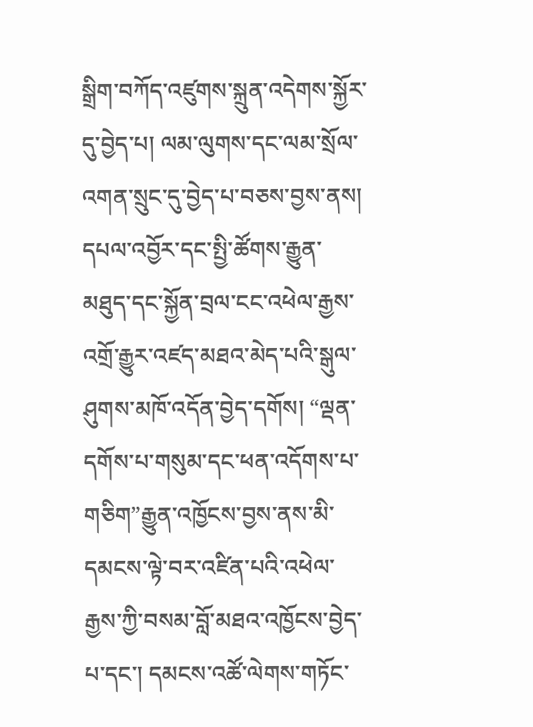སྒྲིག་བཀོད་འཛུགས་སྐྲུན་འདེགས་སྐྱོར་དུ་བྱེད་པ། ལམ་ལུགས་དང་ལམ་སྲོལ་འགན་སྲུང་དུ་བྱེད་པ་བཅས་བྱས་ནས། དཔལ་འབྱོར་དང་སྤྱི་ཚོགས་རྒྱུན་མཐུད་དང་སྐྱོན་བྲལ་ངང་འཕེལ་རྒྱས་འགྲོ་རྒྱུར་འཛད་མཐའ་མེད་པའི་སྒུལ་ཤུགས་མཁོ་འདོན་བྱེད་དགོས། “ལྡན་དགོས་པ་གསུམ་དང་ཕན་འདོགས་པ་གཅིག”རྒྱུན་འཁྱོངས་བྱས་ནས་མི་དམངས་ལྟེ་བར་འཛིན་པའི་འཕེལ་རྒྱས་ཀྱི་བསམ་བློ་མཐའ་འཁྱོངས་བྱེད་པ་དང་། དམངས་འཚོ་ལེགས་གཏོང་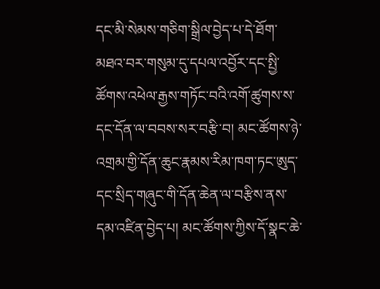དང་མི་སེམས་གཅིག་སྒྲིལ་བྱེད་པ་དེ་ཐོག་མཐའ་བར་གསུམ་དུ་དཔལ་འབྱོར་དང་སྤྱི་ཚོགས་འཕེལ་རྒྱས་གཏོང་བའི་འགོ་ཚུགས་ས་དང་དོན་ལ་བབས་སར་བརྩི་བ། མང་ཚོགས་ཉེ་འགྲམ་གྱི་དོན་ཆུང་རྣམས་རིམ་ཁག་ཏང་ཨུད་དང་སྲིད་གཞུང་གི་དོན་ཆེན་ལ་བརྩིས་ནས་དམ་འཛིན་བྱེད་པ། མང་ཚོགས་ཀྱིས་དོ་སྣང་ཆེ་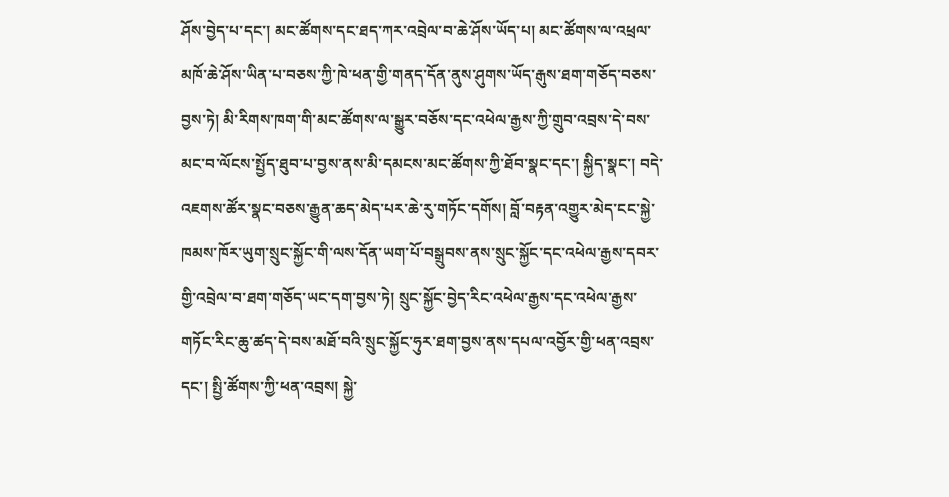ཤོས་བྱེད་པ་དང་། མང་ཚོགས་དང་ཐད་ཀར་འབྲེལ་བ་ཆེ་ཤོས་ཡོད་པ། མང་ཚོགས་ལ་འཕྲལ་མཁོ་ཆེ་ཤོས་ཡིན་པ་བཅས་ཀྱི་ཁེ་ཕན་གྱི་གནད་དོན་ནུས་ཤུགས་ཡོད་རྒུས་ཐག་གཅོད་བཅས་བྱས་ཏེ། མི་རིགས་ཁག་གི་མང་ཚོགས་ལ་སྒྱུར་བཅོས་དང་འཕེལ་རྒྱས་ཀྱི་གྲུབ་འབྲས་དེ་བས་མང་བ་ལོངས་སྤྱོད་ཐུབ་པ་བྱས་ནས་མི་དམངས་མང་ཚོགས་ཀྱི་ཐོབ་སྣང་དང་། སྐྱིད་སྣང་། བདེ་འཇགས་ཚོར་སྣང་བཅས་རྒྱུན་ཆད་མེད་པར་ཆེ་རུ་གཏོང་དགོས། བློ་བརྟན་འགྱུར་མེད་ངང་སྐྱེ་ཁམས་ཁོར་ཡུག་སྲུང་སྐྱོང་གི་ལས་དོན་ཡག་པོ་བསྒྲུབས་ནས་སྲུང་སྐྱོང་དང་འཕེལ་རྒྱས་དབར་གྱི་འབྲེལ་བ་ཐག་གཅོད་ཡང་དག་བྱས་ཏེ། སྲུང་སྐྱོང་བྱེད་རིང་འཕེལ་རྒྱས་དང་འཕེལ་རྒྱས་གཏོང་རིང་ཆུ་ཚད་དེ་བས་མཐོ་བའི་སྲུང་སྐྱོང་ཧུར་ཐག་བྱས་ནས་དཔལ་འབྱོར་གྱི་ཕན་འབྲས་དང་། སྤྱི་ཚོགས་ཀྱི་ཕན་འབྲས། སྐྱེ་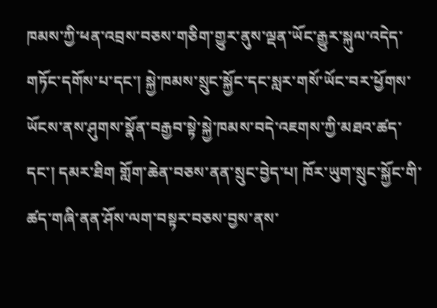ཁམས་ཀྱི་ཕན་འབྲས་བཅས་གཅིག་གྱུར་ནུས་ལྡན་ཡོང་རྒྱུར་སྐུལ་འདེད་གཏོང་དགོས་པ་དང་། སྐྱེ་ཁམས་སྲུང་སྐྱོང་དང་སླར་གསོ་ཡོང་བར་ཕྱོགས་ཡོངས་ནས་ཤུགས་སྣོན་བརྒྱབ་སྟེ་སྐྱེ་ཁམས་བདེ་འཇགས་ཀྱི་མཐའ་ཚད་དང་། དམར་ཐིག གློག་ཆེན་བཅས་ནན་སྲུང་བྱེད་པ། ཁོར་ཡུག་སྲུང་སྐྱོང་གི་ཚད་གཞི་ནན་ཤོས་ལག་བསྟར་བཅས་བྱས་ནས་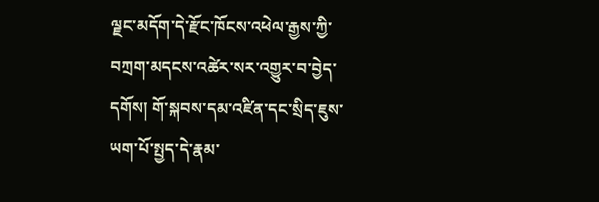ལྗང་མདོག་དེ་རྫོང་ཁོངས་འཕེལ་རྒྱས་ཀྱི་བཀྲག་མདངས་འཚེར་སར་འགྱུར་བ་བྱེད་དགོས། གོ་སྐབས་དམ་འཛིན་དང་སྲིད་ཇུས་ཡག་པོ་སྤྱད་དེ་རྣམ་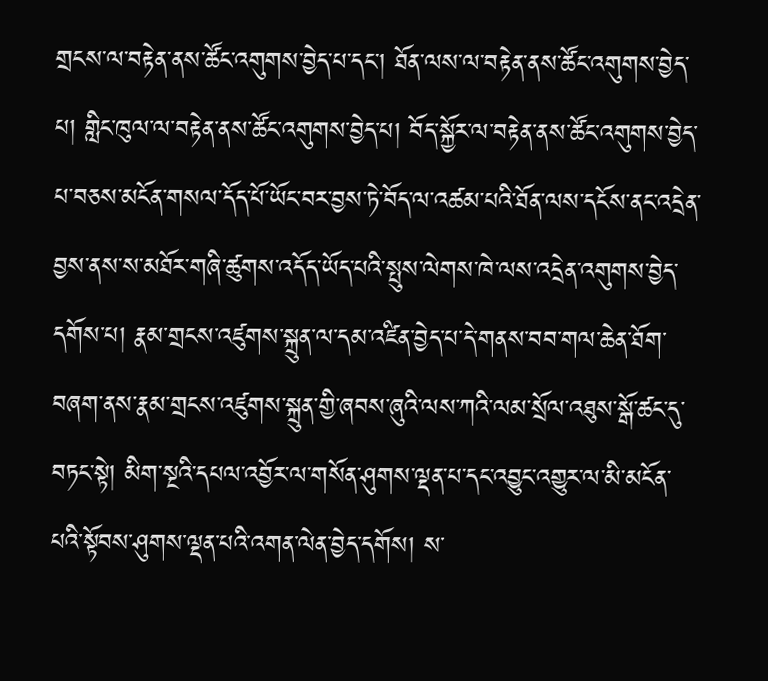གྲངས་ལ་བརྟེན་ནས་ཚོང་འགུགས་བྱེད་པ་དང་། ཐོན་ལས་ལ་བརྟེན་ནས་ཚོང་འགུགས་བྱེད་པ། གླིང་ཁུལ་ལ་བརྟེན་ནས་ཚོང་འགུགས་བྱེད་པ། བོད་སྐྱོར་ལ་བརྟེན་ནས་ཚོང་འགུགས་བྱེད་པ་བཅས་མངོན་གསལ་དོད་པོ་ཡོང་བར་བྱས་ཏེ་བོད་ལ་འཚམ་པའི་ཐོན་ལས་དངོས་ནང་འདྲེན་བྱས་ནས་ས་མཐོར་གཞི་ཚུགས་འདོད་ཡོད་པའི་སྤུས་ལེགས་ཁེ་ལས་འདྲེན་འགུགས་བྱེད་དགོས་པ། རྣམ་གྲངས་འཛུགས་སྐྲུན་ལ་དམ་འཛིན་བྱེད་པ་དེ་གནས་བབ་གལ་ཆེན་ཐོག་བཞག་ནས་རྣམ་གྲངས་འཛུགས་སྐྲུན་གྱི་ཞབས་ཞུའི་ལས་ཀའི་ལམ་སྲོལ་འཐུས་སྒོ་ཚང་དུ་བཏང་སྟེ། མིག་སྔའི་དཔལ་འབྱོར་ལ་གསོན་ཤུགས་ལྡན་པ་དང་འབྱུང་འགྱུར་ལ་མི་མངོན་པའི་སྟོབས་ཤུགས་ལྡན་པའི་འགན་ལེན་བྱེད་དགོས། ས་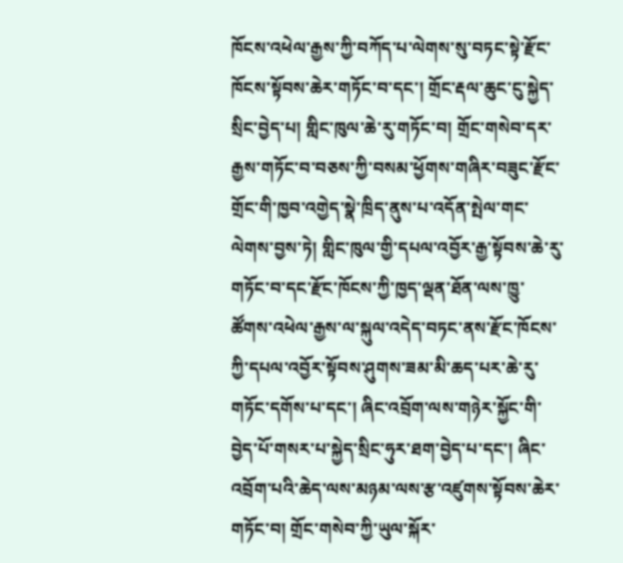ཁོངས་འཕེལ་རྒྱས་ཀྱི་བཀོད་པ་ལེགས་སུ་བཏང་སྟེ་རྫོང་ཁོངས་སྟོབས་ཆེར་གཏོང་བ་དང་། གྲོང་རྡལ་ཆུང་ངུ་སྐྱེད་སྲིང་བྱེད་པ། གླིང་ཁུལ་ཆེ་རུ་གཏོང་བ། གྲོང་གསེབ་དར་རྒྱས་གཏོང་བ་བཅས་ཀྱི་བསམ་ཕྱོགས་གཞིར་བཟུང་རྫོང་གྲོང་གི་ཁྱབ་འགྱེད་སྣེ་ཁྲིད་ནུས་པ་འདོན་སྤེལ་གང་ལེགས་བྱས་ཏེ། གླིང་ཁུལ་གྱི་དཔལ་འབྱོར་རྒྱ་སྟོབས་ཆེ་རུ་གཏོང་བ་དང་རྫོང་ཁོངས་ཀྱི་ཁྱད་ལྡན་ཐོན་ལས་ཁྱུ་ཚོགས་འཕེལ་རྒྱས་ལ་སྐུལ་འདེད་བཏང་ནས་རྫོང་ཁོངས་ཀྱི་དཔལ་འབྱོར་སྟོབས་ཤུགས་ཟམ་མི་ཆད་པར་ཆེ་རུ་གཏོང་དགོས་པ་དང་། ཞིང་འབྲོག་ལས་གཉེར་སྐྱོང་གི་བྱེད་པོ་གསར་པ་སྐྱེད་སྲིང་ཧུར་ཐག་བྱེད་པ་དང་། ཞིང་འབྲོག་པའི་ཆེད་ལས་མཉམ་ལས་རྩ་འཛུགས་སྟོབས་ཆེར་གཏོང་བ། གྲོང་གསེབ་ཀྱི་ཡུལ་སྐོར་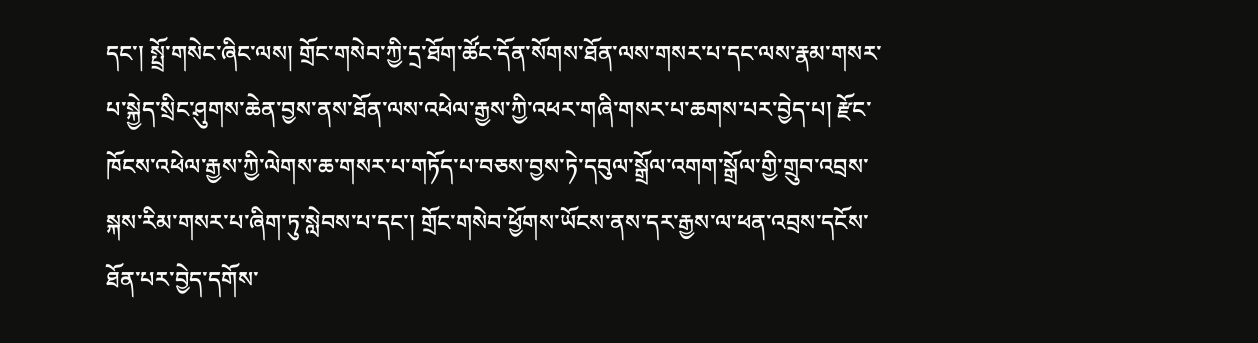དང་། སྤྲོ་གསེང་ཞིང་ལས། གྲོང་གསེབ་ཀྱི་དྲ་ཐོག་ཚོང་དོན་སོགས་ཐོན་ལས་གསར་པ་དང་ལས་རྣམ་གསར་པ་སྐྱེད་སྲིང་ཤུགས་ཆེན་བྱས་ནས་ཐོན་ལས་འཕེལ་རྒྱས་ཀྱི་འཕར་གཞི་གསར་པ་ཆགས་པར་བྱེད་པ། རྫོང་ཁོངས་འཕེལ་རྒྱས་ཀྱི་ལེགས་ཆ་གསར་པ་གཏོད་པ་བཅས་བྱས་ཏེ་དབུལ་སྒྲོལ་འགག་སྒྲོལ་གྱི་གྲུབ་འབྲས་སྐས་རིམ་གསར་པ་ཞིག་ཏུ་སླེབས་པ་དང་། གྲོང་གསེབ་ཕྱོགས་ཡོངས་ནས་དར་རྒྱས་ལ་ཕན་འབྲས་དངོས་ཐོན་པར་བྱེད་དགོས་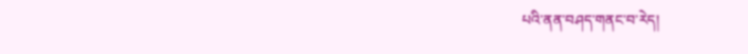པའི་ནན་བཤད་གནང་བ་རེད།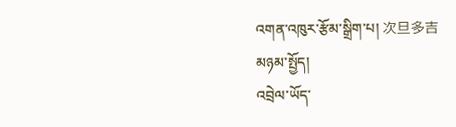འགན་འཁུར་རྩོམ་སྒྲིག་པ། 次旦多吉
མཉམ་སྤྱོད།
འབྲེལ་ཡོད་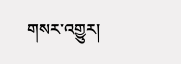གསར་འགྱུར།